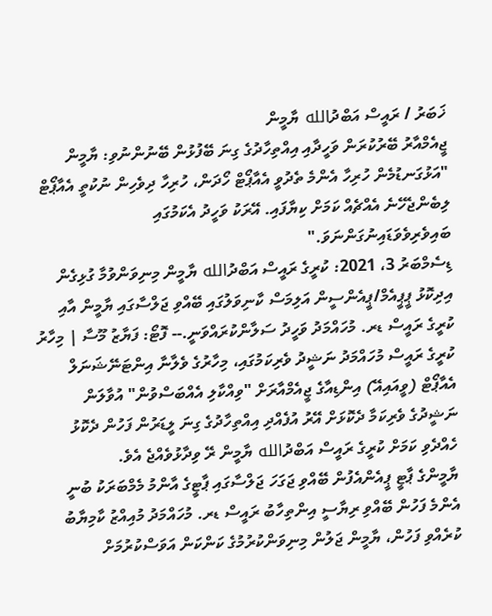ޚަބަރު / ރައީސް އަބްދުالله ޔާމީން
ޖީއެމްއާރު ބޭރުކުރަން ވަހީދާއި އިއްތިހާދުގެ ގިނަ ބޭފުޅުން ބޭނުންނުވި: ޔާމީން
"އަޅުގަނޑުމެން ހުރިހާ އެންމެ ތެދުވީ އެއާޕޯޓް ހޯދަން، ހުރިހާ ދިވެހިން ނުކުތީ އެއާޕޯޓް ލިބެންޖެހޭނެ އެއްޗެއް ކަމަށް ކިޔާފައި. އޭރަކު ވަހީދު އެކަމުގައި ބައިވެރިވެވަޑައިނުގަންނަވަ."
ޑިސެމްބަރު 3، 2021: ކުރީގެ ރައީސް އަބްދުالله ޔާމީން މިނިވަންވުމާ ގުޅިގެން އިދިކޮޅު ޕީޕީއެމް/ޕީއެންސީން އަލިމަސް ކާނިވަލުގައި ބޭއްވި ޖަލްސާގައި ޔާމީން އާއި ކުރީގެ ރައީސް ޑރ. މުހައްމަދު ވަހީދު ސަލާންކުރައްވަނީ.-- ފޮޓޯ: ފަޔާޒު މޫސާ | މިހާރު
ކުރީގެ ރައީސް މުހައްމަދު ނަޝީދު ވެރިކަމުގައި، މިހާރުގެ ވެލާނާ އިންޓަނޭޝަނަލް އެއާޕޯޓް (ވީއައިއޭ) އިންޑިއާގެ ޖީއެމްއާރަށް "ވިއްކާލި އެއްބަސްވުން" އުވާލަން ނަޝީދުގެ ވެރިކަމާ ދެކޮޅަށް އޭރު އުފެއްދި އިއްތިހާދުގެ ގިނަ ލީޑަރުން ފަހުން ދެކޮޅު ހެއްދެވި ކަމަށް ކުރީގެ ރައީސް އަބްދުالله ޔާމީން ރޭ ވިދާޅުވެއްޖެ އެވެ.
ޔާމީންގެ ޕާޓީ ޕީއެންއެފުން ބޭއްވި ޖަގަހަ ޖަލްސާގައި ޕާޓީގެ އާންމު މެމްބަރަކު ބުނީ އެންމެ ފަހުން ބޭއްވި ރިޔާސީ އިންތިހާބު ރައީސް ޑރ. މުހައްމަދު މުއިއްޒު ކާމިޔާބު ކުރެއްވި ފަހުން، ޔާމީން ޖަލުން މިނިވަންކުރުމުގެ ކަންކަން އަވަސްކުރުމަށް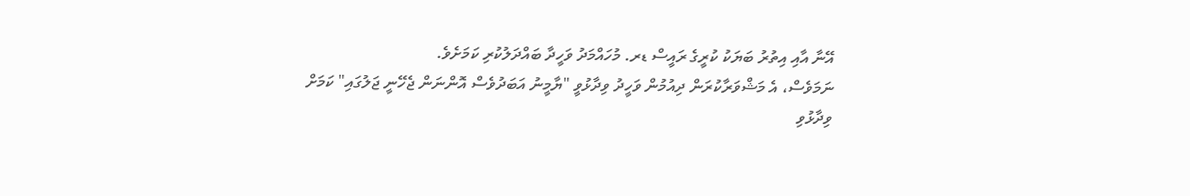އޭނާ އާއި އިތުރު ބަޔަކު ކުރީގެ ރައީސް ޑރ. މުހައްމަދު ވަހީދާ ބައްދަލުކުރި ކަމަށެވެ.
ނަމަވެސް، އެ މަޝްވަރާކުރަން ދިއުމުން ވަހީދު ވިދާޅުވީ "ޔާމީނު އަބަދުވެސް އޮންނަން ޖެހޭނީ ޖަލުގައި" ކަމަށް ވިދާޅުވި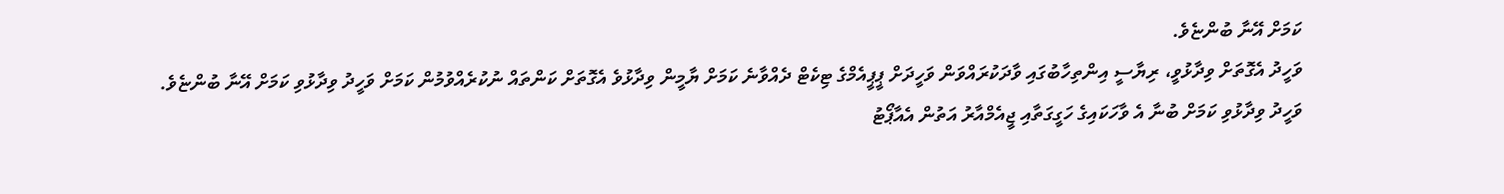ކަމަށް އޭނާ ބުންޏެވެ.
ވަހީދު އެގޮތަށް ވިދާޅުވީ، ރިޔާސީ އިންތިހާބުގައި ވާދަކުރައްވަން ވަހީދަށް ޕީޕީއެމްގެ ޓިކެޓް ދެއްވާނެ ކަމަށް ޔާމީން ވިދާޅުވެ އެގޮތަށް ކަންތައް ނުކުރެއްވުމުން ކަމަށް ވަހީދު ވިދާޅުވި ކަމަށް އޭނާ ބުންޏެވެ.
ވަހީދު ވިދާޅުވި ކަމަށް ބުނާ އެ ވާހަކައިގެ ހަގީގަތާއި ޖީއެމްއާރު އަތުން އެއާޕޯޓު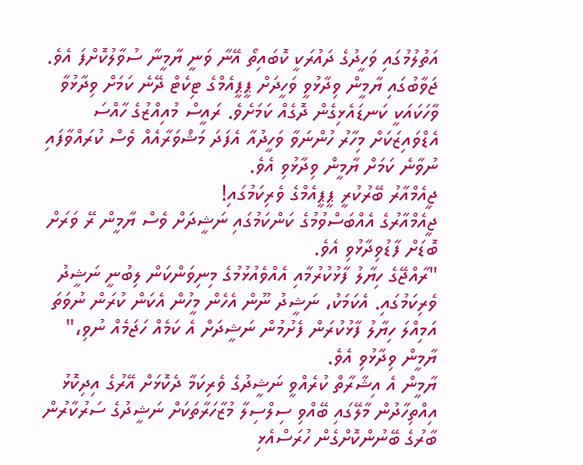އަތުލުމުގައި ވަހީދުގެ ދައުރަކީ ކޮބައިތޯ އޭނާ ވަނީ ޔާމީނާ ސުވާލުކޮށްފަ އެވެ.
ޖަވާބުގައި ޔާމީން ވިދާޅުވީ ވަހީދަށް ޕީޕީއެމްގެ ޓިކެޓް ދޭނެ ކަމަށް ވިދާޅުވާ ވާހަކައަކީ ކަނޑައެޅިގެން ދޮގެއް ކަމަށެވެ. ރައީސް މުއިއްޒުގެ ހާއްސަ އެޑްވައިޒަކަށް މިހާރު ހުންނަވާ ވަހީދުއާ އެފަދަ މަޝްވަރާއެއް ވެސް ކުރައްވާފައި ނުވާނެ ކަމަށް ޔާމީން ވިދާޅުވި އެވެ.
ޖީއެމްއާރު ބޭރުކުރީ ޕީޕީއެމްގެ ވެރިކަމުގައި!
ޖީއެމްއާރުގެ އެއްބަސްވުމުގެ ކަންކަމުގައި ނަޝީދަށް ވެސް ޔާމީން ރޭ ވަރަށް ބޮޑަށް ފާޑުވިދާޅުވި އެވެ.
"ރާއްޖޭގެ ހިޔާލު ފާޅުކުރުމާއި އެއްވެއުޅުމުގެ މިނިވަންކަން ލިބުނީ ނަޝީދު ވެރިކަމުގައި. އެކަމަކު، ނަޝީދު ނޫން އެހެން މީހުން އެކަން ކުރަން ނުވަތަ އަމިއްލަ ހިޔާލު ފާޅުކުރަން ފެށުމުން ނަޝީދަށް އެ ކަމެއް ހަޖަމެއް ނުވި،" ޔާމީން ވިދާޅުވި އެވެ.
ޔާމީން އެ އިޝާރާތް ކުރެއްވީ ނަޝީދުގެ ވެރިކަމާ ދެކޮޅަށް އޭރުގެ އިދިކޮޅު އިއްތިހާދުން މާލޭގައި ބޭއްވި ސިލްސިލާ މުޒާހަރާތަކަށް ނަޝީދުގެ ސަރުކާރުން ބާރުގެ ބޭނުންކޮށްގެން ހުރަސްއެޅި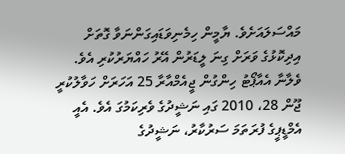މައްސަލައަށެވެ. ޔާމީން ހިމެނިވަޑައިގަންނަވާ ގޮތަށް އިދިކޮޅުގެ ވަރަށް ގިނަ ލީޑަރުން އޭރު ހައްޔަރުކުރި އެވެ.
ވެލާނާ އެއާޕޯޓު ހިންގުން ޖީއެމްއާރާ 25 އަހަރަށް ހަވާލުކުރީ ޖޫން 28، 2010 ގައި ނަޝީދުގެ ވެރިކަމުގަ އެވެ. އެއީ އެމްޑީޕީގެ ފުރަތަމަ ސަރުކާރު، ނަޝީދުގެ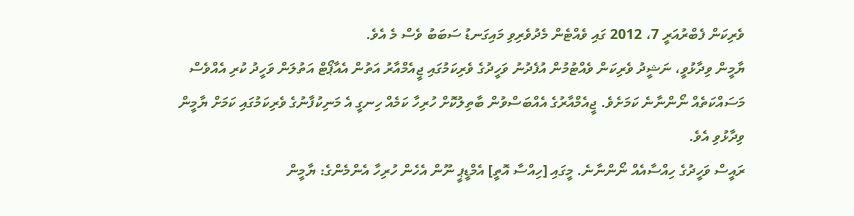ވެރިކަން ފެބްރުއަރީ 7، 2012 ގައި ވެއްޓެން މެދުވެރިވި މައިގަނޑު ސަބަބު ވެސް މެ އެވެ.
ޔާމީން ވިދާޅުވީ، ނަޝީދު ވެރިކަން ވެއްޓުމުން އުފެދުނު ވަހީދުގެ ވެރިކަމުގައި ޖީއެމްއާރު އަތުން އެއާޕޯޓް އަތުލަން ވަހީދު ކުރި އެއްވެސް މަސައްކަތެއް ނޯންނާނެ ކަމަށެވެ. ޖީއެމްއާރުގެ އެއްބަސްވުން ބާތިލުކޮށް ހުރިހާ ކަމެއް ހިނގީ އެ މަނިކުފާނުގެ ވެރިކަމުގައި ކަމަށް ޔާމީން ވިދާޅުވި އެވެ.
ރައީސް ވަހީދުގެ ހިއްސާއެއް ނޯންނާނެ. މީގައި [ހިއްސާ އޮތީ] އެމްޑީޕީ ނޫން އެހެން ހުރިހާ އެންމެންގެ: ޔާމީން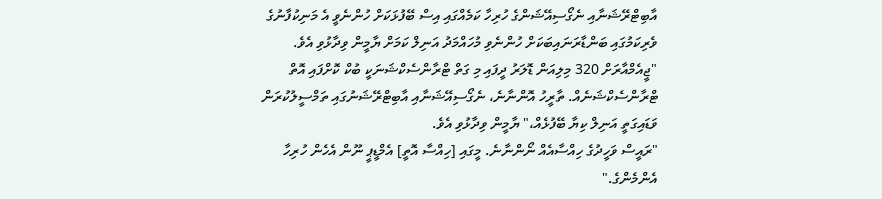އާބިޓްރޭޝަނާއި ނެގޯސިއޭޝަންގެ ހުރިހާ ކަމެއްގައި އިސް ބޭފުޅަކަށް ހުންނެވީ އެ މަނިކުފާނުގެ ވެރިކަމުގައި ބަންޑާރަނައިބަކަށް ހުންނެވި މުހައްމަދު އަނިލް ކަމަށް ޔާމީން ވިދާޅުވި އެވެ.
"ޖީއެމްއާރަށް 320 މިލިއަން ޑޮލަރު ދީފައި މި ގަތް ޓްރާންސެކްޝަނަކީ ބުކް ކޮށްފައި އޮތް ޓްރާންސެކްޝަނެއް. ތާރީހު އޮންނާނެ، ނެގޯސިއޭޝަނާއި އާބިޓްރޭޝަނުގައި ތަމްސީލުކުރަން ވަޑައިގަތީ އަނިލް ކިޔާ ބޭފުޅެއް،" ޔާމީން ވިދާޅުވި އެވެ.
"ރައީސް ވަހީދުގެ ހިއްސާއެއް ނޯންނާނެ. މީގައި [ހިއްސާ އޮތީ] އެމްޑީޕީ ނޫން އެހެން ހުރިހާ އެންމެންގެ."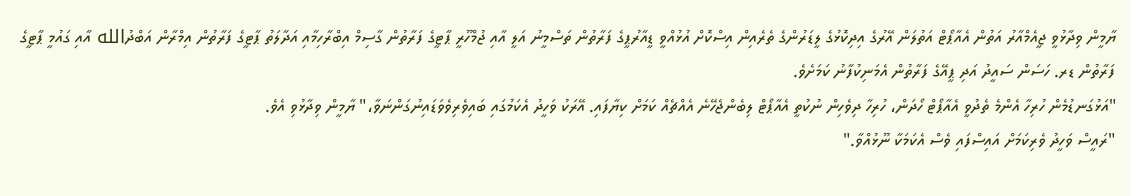ޔާމީން ވިދާޅުވީ ޖީއެމްއާރު އަތުން އެއާޕޯޓް އަތުލަން އޭރުގެ އިދިކޮޅުގެ ލީޑަރުންގެ ތެރެއިން އިސްކޮށް އުޅުއްވީ ޑީއާރުޕީގެ ފަރާތުން ތަސްމީނު އަލީ އާއި ޖުމްހޫރީ ޕާޓީގެ ފަރާތުން ގާސިމް އިބްރާހިމާއި އަދާލަތު ޕާޓީގެ ފަރާތުން އިމްރާން އަބްދުالله އާއި ގައުމީ ޕާޓީގެ ފަރާތުން ޑރ. ހަސަން ސައީދު އަދި ޕީއޭގެ ފަރާތުން އެމަނިކުފާނު ކަމަށެވެ.
"އަޅުގަނޑުމެން ހުރިހާ އެންމެ ތެދުވީ އެއާޕޯޓް ހޯދަން، ހުރިހާ ދިވެހިން ނުކުތީ އެއާޕޯޓް ލިބެންޖެހޭނެ އެއްޗެއް ކަމަށް ކިޔާފައި. އޭރަކު ވަހީދު އެކަމުގައި ބައިވެރިވެވަޑައިނުގަންނަވާ،" ޔާމީން ވިދާޅުވި އެވެ.
"ރައީސް ވަހީދު ވެރިކަމަށް އައިސްފައި ވެސް އެކަމަކާ ނޫޅުއްވާ."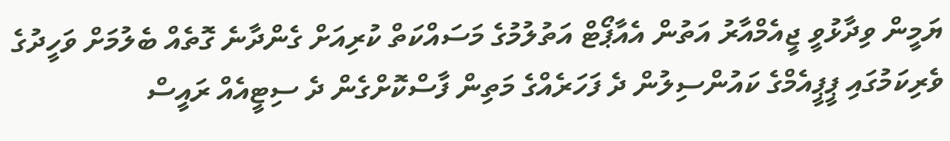ޔަމީން ވިދާޅުވީ ޖީއެމްއާރު އަތުން އެއާޕޯޓް އަތުލުމުގެ މަސައްކަތް ކުރިއަށް ގެންދާނެ ގޮތެއް ބެލުމަށް ވަހީދުގެ ވެރިކަމުގައި ޕީޕީއެމްގެ ކައުންސިލުން ދެ ފަހަރެއްގެ މަތިން ފާސްކޮށްގެން ދެ ސިޓީއެއް ރައީސް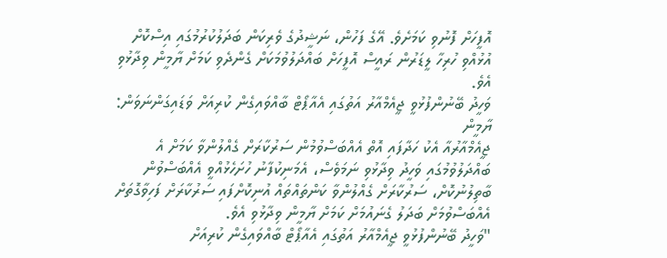އޮފީހަށް ފޮނުވި ކަމަށެވެ. އޭގެ ފަހުން، ނަޝީދުގެ ވެރިކަން ބަދަލުކުރުމުގައި އިސްކޮށް އުޅުއްވި ހުރިހާ ލީޑަރުން ރައީސް އޮފީހަށް ބައްދަލުވުމަކަށް ގެންދެވި ކަމަށް ޔާމީން ވިދާޅުވި އެވެ.
ވަހީދު ބޭނުންފުޅުވީ ޖީއެމްއާރު އަތުގައި އެއާޕޯޓް ބާއްވައިގެން ކުރިއަށް ވަޑައިގަންނަވަން: ޔާމީން
ޖީއެމްއާރުއާ އެކު ހަދާފައި އޮތް އެއްބަސްވުމުން ސަރުކާރަށް ގެއްލުންވާ ކަމަށް އެ ބައްދަލުވުމުގައި ވަހީދު ވިދާޅުވި ނަމަވެސް، އެމަނިކުފާނު ހުށަހެޅުއްވީ އެއްބަސްވުން ބާތިލުނުކޮށް، ސަރުކާރަށް ގެއްލުންވާ ކަންތައްތައް އުނިކޮށްފައި ސަރުކާރަށް ފަހިވާގޮތަށް އެއްބަސްވުމަށް ބަދަލު ގެނައުމަށް ކަމަށް ޔާމީން ވިދާޅުވި އެވެ.
"ވަހީދު ބޭނުންފުޅުވީ ޖީއެމްއާރު އަތުގައި އެއާޕޯޓް ބާއްވައިގެން ކުރިއަށް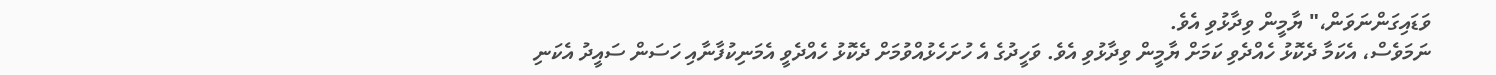ވަޑައިގަންނަވަން،" ޔާމީން ވިދާޅުވި އެވެ.
ނަމަވެސް، އެކަމާ ދެކޮޅު ހެއްދެވި ކަމަށް ޔާމީން ވިދާޅުވި އެވެ. ވަހީދުގެ އެ ހުށަހެޅުއްވުމަށް ދެކޮޅު ހެއްދެވީ އެމަނިކުފާނާއި ހަސަން ސައީދު އެކަނި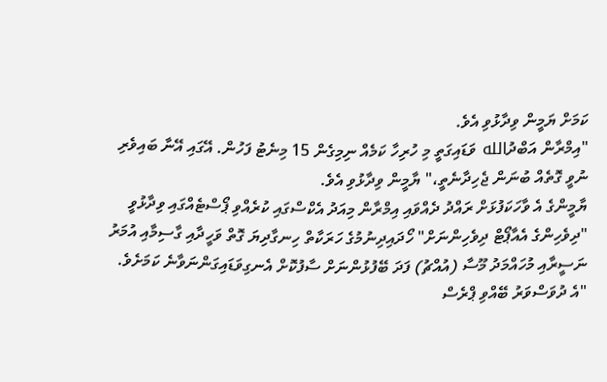ކަމަށް ޔަމީން ވިދާޅުވި އެވެ.
"އިމްރާން އަބްދުالله ވަޑައިގަތީ މި ހުރިހާ ކަމެއް ނިމިގެން 15 މިނެޓު ފަހުން. އޭގައި އޭނާ ބައިވެރި ނުވީ ގޮތެއް ބުނަން ޖެހިދާނެތީ،" ޔާމީން ވިދާޅުވި އެވެ.
ޔާމީންގެ އެ ވާހަކަފުޅަށް ރައްދު ދެއްވައި އިމްރާން މިއަދު އެކްސްގައި ކުރެއްވި ޕޯސްޓެއްގައި ވިދާޅުވީ "ދިވެހިންގެ އެއާޕޯޓް ދިވެހިންނަށް" ހޯދައިދިނުމުގެ ހަރަކާތް ހިނގާދިޔަ ގޮތް ވަހީދާއި ގާސިމާއި އުމަރު ނަސީރާއި މުހައްމަދު މޫސާ (އުއްޗު) ފަދަ ބޭފުޅުންނަށް ސާފުކޮށް އެނގިވަޑައިގަންނަވާނެ ކަމަށެވެ.
"އެ ދުވަސްވަރު ބޭއްވި ޕްރެސް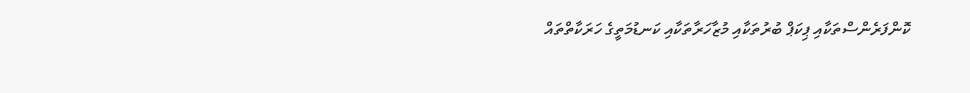ކޮންފަރެންސްތަކާއި ޕިކަޕް ބުރުތަކާއި މުޒާހަރާތަކާއި ކަނޑުމަތީގެ ހަރަކާތްތައް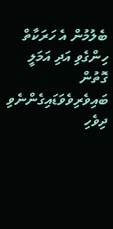ބެލުމުން އެ ހަރަކާތް ހިންގެވި އަދި އަމަލީ ގޮތުން ބައިވެރިވެވަޑައިގެންނެވި ދިވެހި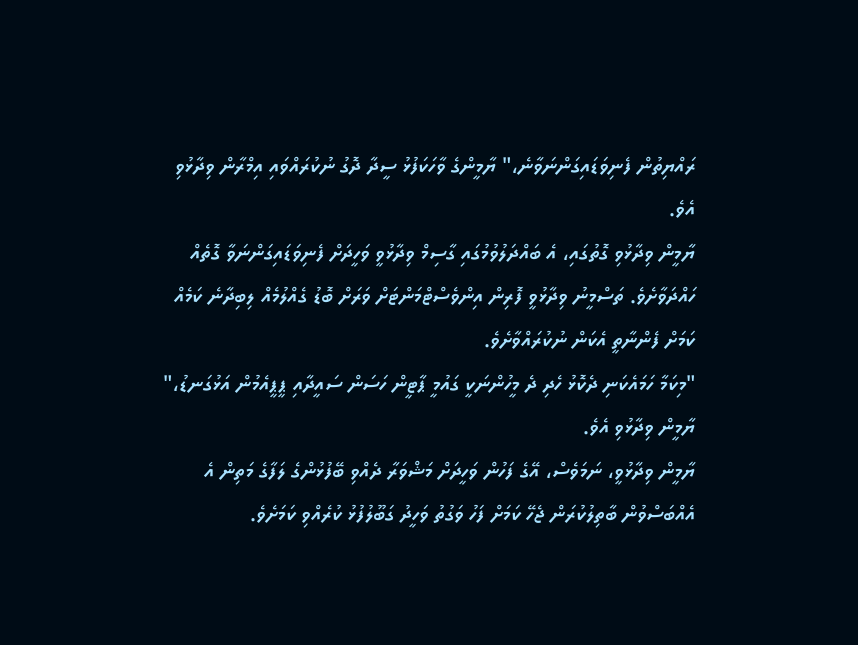ރައްޔިތުން ފެނިވަޑައިގަންނަވާނެ،" ޔާމީންގެ ވާހަކަފުޅު ސީދާ ދޮގު ނުކުރައްވައި އިމްރާން ވިދާޅުވި އެވެ.
ޔާމީން ވިދާޅުވި ގޮތުގައި، އެ ބައްދަލުވުމުގައި ގާސިމް ވިދާޅުވީ ވަހީދަށް ފެނިވަޑައިގަންނަވާ ގޮތެއް ހައްދަވާށެވެ. ތަސްމީނު ވިދާޅުވީ ފޮރިން އިންވެސްޓްމަންޓަށް ވަރަށް ބޮޑު ގެއްލުމެއް ލިބިދާނެ ކަމެއް ކަމަށް ފެންނާތީ އެކަން ނުކުރައްވާށެވެ.
"މިކަމާ ހަމައެކަނި ދެކޮޅު ހެދި ދެ މީހުންނަކީ ގައުމީ ޕާޓީން ހަސަން ސައީދާއި ޕީޕީއެމުން އަޅުގަނޑު،" ޔާމީން ވިދާޅުވި އެވެ.
ޔާމީން ވިދާޅުވީ، ނަމަވެސް، އޭގެ ފަހުން ވަހީދަށް މަޝްވަރާ ދެއްވި ބޭފުޅުންގެ ލަފާގެ މަތިން އެ އެއްބަސްވުން ބާތިލުކުރަން ޖެހޭ ކަމަށް ފަހު ވަގުތު ވަހީދު ގަބޫލުފުޅު ކުރެއްވި ކަމަށެވެ.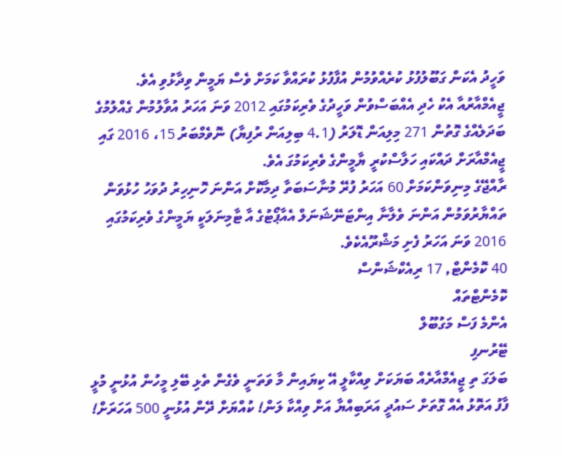ވަހީދު އެކަން ގަބޫލުފުޅު ކުރެއްވުމުން އުފާފުޅު ކުރައްވާ ކަމަށް ވެސް ޔަމީން ވިދާޅުވި އެވެ.
ޖީއެމްއާރުއާ އެކު ހެދި އެއްބަސްވުން ވަހީދުގެ ވެރިކަމުގައި 2012 ވަނަ އަހަރު އުވާލުމުން ގެއްލުމުގެ ބަދަލެއްގެ ގޮތުން 271 މިލިއަން ޑޮލަރު (4.1 ބިލިއަން ރުފިޔާ) ނޮވެމްބަރު 15، 2016 ގައި ޖީއެމްއާރަށް ދައްކައި ހަލާސްކުރީ ޔާމީންގެ ވެރިކަމުގަ އެވެ.
ރާއްޖޭގެ މިނިވަންކަމަށް 60 އަހަރު ފުރޭ މުނާސަބަތާ ދިމާކޮށް އަންނަ ހޮނިހިރު ދުވަހު ހުޅުވަން ތައްޔާރުވަމުން އަންނަ ވެލާނާ އިންޓަނޭޝަނަލް އެއާޕޯޓުގެ އާ ޓާމިނަލަކީ ޔަމީންގެ ވެރިކަމުގައި 2016 ވަނަ އަހަރު ފެށި މަޝްރޫއެކެވެ.
40 ކޮމެންޓް, 17 ރިއެކްޝަންސް
ކޮމެންޓްތައް
އެންމެ ފަސް މަގުބޫލް
ޓޭރުނފި
ބަލަގަ ތި ޖީއެމްއާރެއް ބަޔަކަށް ވިއްކާލީ އޭ ކިޔައިން މާ ވަތަނީ ވެގެން ތެޅި ބޭލި މީހުން އުޅުނީ މުޅީ ފާފު އަތޮޅު އެއް ގޮތަށް ސައުދީ އަރަބިއްޔާ އަށް ވިއްކާ ލަން! ކުއްޔަށް ދޭން އުޅުނީ 500 އަހަރަށް!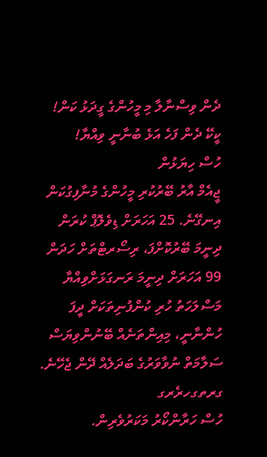ދެން ވިސްނާލާ މި މީހުންގެ ގީދަޅު ކަން! ކީކޭ ދެން ފަހެ އަޅެ ބުނާނީ ވިއްޔާ!
ހުސް ހިޔަޅުން
ޖީއެމް އާރު ބޭރުކުރި މީހުންގެ މުނާފިގުކަން އިނގޭނެ. 25 އަހަރަށް ޑިވެލޮޕް ކުރަން ދިނީމަ ބޭރުކޮށްފަ، ރިސޯރޓްތަށް ހަދަން 99 އަހަރަށް ދިނީމަ ރަނގަޅަށްވިއްޔާ މަސްލަހަތު ހުރި ކުންފުނިތަކަށް ދީފަ ހުންނާނީ، މިއިންތަނެއް ބޭނުންވިޔަސް ސަލާމަތް ނުވާވަރުގެ ބަދަލެއް ދޭން ޖެހޭނެ.
ގރތގހރެރގ
ހުސް ހަރާންކޯރު މަކަރުވެރިން.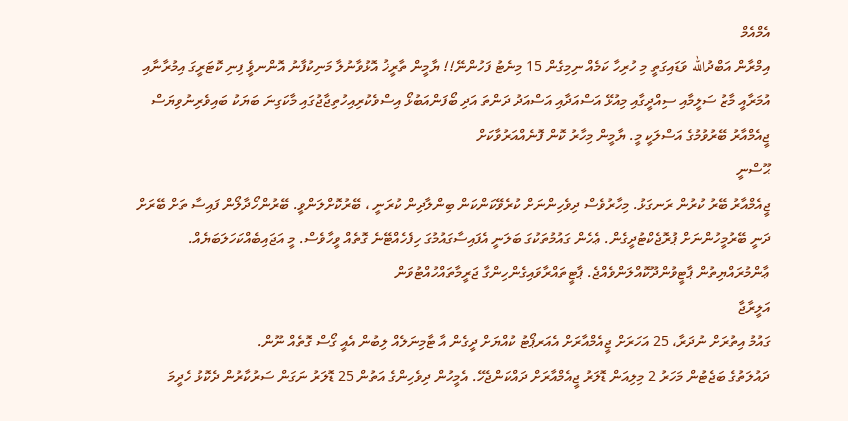އެމްއެމް
އިމްރާން އަބްދުالله ވަޑައިގަތީ މި ހުރިހާ ކަމެއް ނިމިގެން 15 މިނެޓު ފަހުންނޭ!! ޔާމީން ތާރީޚު އޮޅުވާނުލާ މަނިކުފާނު އޮންނވެީ ފިނި ކޮޓަރީގަ އިމުރާނާއި އުމަރާއީ މާޒު ސަލީމާއި ސިއްދީގާއި މިއުޅޭ އަސްއަދާއި އަސްއަދު ދަންތަ އަދި ބޯފަންއަބުޅޯ އިސްވެކުރިއިހުތިޖާޖުގައި މާކަގިނަ ބަޔަކު ބައިވެރިނުވިޔަސް ޖީއެމްއާރު ބޭރުވުމުގެ އަސްލަކީ މީ. ޔާމީން މިހާރު ކޮން ފޮނެއްއަރުވާކަށް
ޙޫސްނީ
ޖީއެމްއާރު ބޭރު ކުރުން ރަނގަޅު. މިހާރުވެސް ދިވެހިންނަށް ކުރެވޭކަންކަން ބިންލާދިން ކުރަނީ ، ބޭރުކޮށްލަންވީ. ބޭރުންހޯދާލޯން ފައިސާ ތަށް ބޭރަށް ދަނީ ބޭރުމީހުންނަށް ޕުރޮޖެކްޓުދީގެން. ޢެހެން ގައުމުތަކުގަ ބަލަނީ އެފައިސާގައުމުގަ ހިފެހެއްޓޭނެ ގޮތެއް ވީހާވެސް. މީ އަޖައިބެއްކަހަލަބަޔެއް. ޢާންމުރައްޔިތުން ޕާޓީވުންދޫކޮއްލަންވެއްޖެ. ޕާޓީތައްރާވައިގެންހިންގާ ޖަރީމާތައްހުއްޓުވަން
އަލީރާޖާ
ގައުމު އިތުރަށް ނުދަރާ، 25 އަހަރަށް ޖީއެމްއާރަށް އެއަރޕޯޓު ކުއްޔަށް ދީގެން އާ ޓާމިނަލެއް ލިބުން އެއީ ގޯސް ގޮތެއް ނޫން.
ދައުލަތުގެ ބަޖެޓުން މަހަރު 2 މިލިއަން ޑޮލަރު ޖީއެމްއާރަށް ދައްކަންޖެހޭ. އެމީހުން ދިވެހިންގެ އަތުން 25 ޑޮލަރު ނަގަން ސަރުކާރުން ދެކޮޅު ހެދީމަ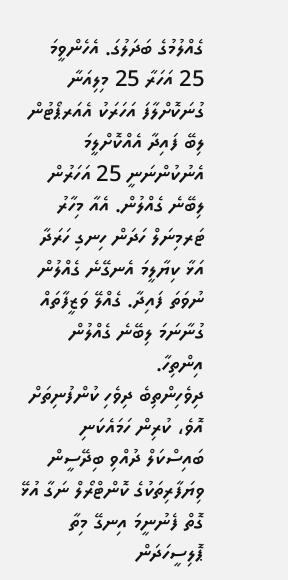ގެއްލުމުގެ ބަދަލުގަ. އެހެންވީމަ 25 އަހަރާ 25 މިލިއަނާ ގުނަކޮށްލާފަ އަހަރަކު އެއަރޕޯޓުން ލިބޭ ފައިދާ އެއްކޮށްލީމަ އެނުކުންނަނީ 25 އަހަރުން ލިބޭނެ ގެއްލުން. އެއާ މިހާރު ޓަރމިނަލް ހަދަން ހިނގި ހަރަދާ އަޅާ ކިޔާލީމަ އެނގޭނެ ގެއްލުން ނުވަތަ ފައިދާ. ގެއްލޭ ވަޒީފާތައް ގުނާނަމަ ލިބޭނެ ގެއްލުން އިންތިހާ.
ދިވެހިންތިބެ ދިވެހި ކުންފުނިތަށް އޮވެ، ކުރިން ހަމައެކަނި ބައިސްކަލް ދުއްވި ބިދޭސީން ވިޔަފާރިތަކުގެ ކޮންޓްރޯލް ނަގާ އުޅޭ ގޮތް ފެނުނީމަ އިނގޭ މިތާ ޕޮލިސީހަދަން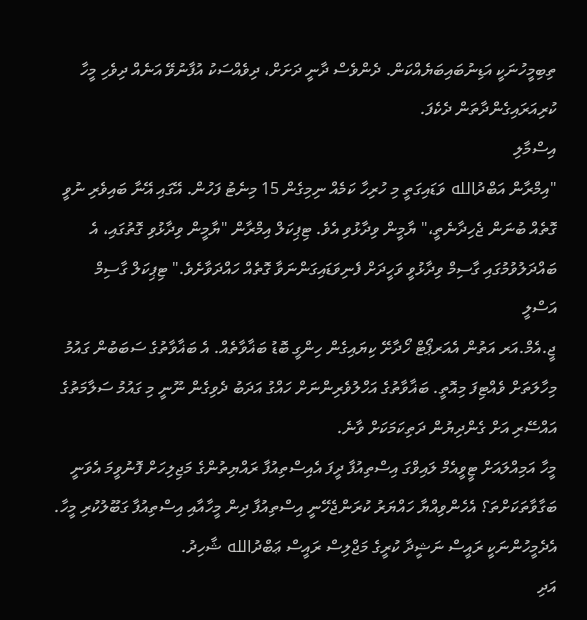ތިބިމީހުނަކީ އަޑިނުބައިބަޔެއްކަން. ދެންވެސް ދާނީ ދަށަށް، ދިވެއްސަކު އުފާނުވޭ އަނެއް ދިވެހި މީހާ ކުރިއަރައިގެންދާތަން ދެކެފަ.
އިސްމާލި
"އިމްރާން އަބްދުالله ވަޑައިގަތީ މި ހުރިހާ ކަމެއް ނިމިގެން 15 މިނެޓު ފަހުން. އޭގައި އޭނާ ބައިވެރި ނުވީ ގޮތެއް ބުނަން ޖެހިދާނެތީ،" ޔާމީން ވިދާޅުވި އެވެ. ޓިޕިކަލް އިމްރާން "ޔާމީން ވިދާޅުވި ގޮތުގައި، އެ ބައްދަލުވުމުގައި ގާސިމް ވިދާޅުވީ ވަހީދަށް ފެނިވަޑައިގަންނަވާ ގޮތެއް ހައްދަވާށެވެ." ޓިޕިކަލް ގާސިމް
އަސްލީ
ޖީ.އެމް.އަރ އަތުން އެއަރޕޯޓް ހޯދާށޭ ކިޔައިގެން ހިންގީ ބޮޑު ބަޣާވާތެއް. އެ ބަޣާވާތުގެ ސަބަބުން ގައުމު މިހާލަތަށް ވެއްޓިފަ މިއޮތީ. ބަޣާވާތުގެ އަހްލުވެރިންނަށް ހައްގު އަދަބު ދެވިގެން ނޫނީ މި ގައުމު ސަލާމަތުގެ އައްސޭރި އަށް ގެންދިޔުން ދަތިކަމަކަށް ވާނެ.
މީހާ އަމިއްލައަށް ޓީވީއެމް ލައިވްގަ އިސްތިއުފާ ދީފަ އެއިސްތިއުފާ ރައްޔިތުންގެ މަޖިލިހަށް ފޮނުވީމަ އެވަނީ ބަގާވާތަކަށްތަ؟ އެހެންވިއްޔާ ހައްޔަރު ކުރަންޖެހޭނީ އިސްތިއުފާ ދިން މީހާއާއި އިސްތިއުފާ ގަބޫލުކުރި މީހާ. އެދެމީހުންނަކީ ރައީސް ނަޝީދާ ކުރީގެ މަޖްލިސް ރައީސް ޢަބްދުالله ޝާހިދު.
އަދި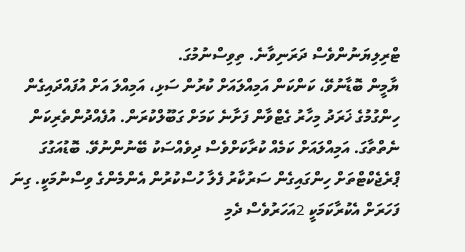ޓްރިލިޔަނުންވެސް ދަރަނިވާނެ. ތިވިސްނުމުގަ.
ޔާމީން ބޮޑާނުވޭ، ކަންކަން އަމިއްލައަށް ކުރުން ސަޅި، އަމިއްލަ އަށް އުފައްދައިގެން ހިންގުމުގެ ޚަރަދު މިހާރު ގެޓްވާން ފަށާނެ ކަމަށް ގަބޫލްކުރަން. އުފެއްދުންތެރިކަން ނެތްތާގަ. އަމިއްލައަށް ކަމެއް ކުރާކަށްވެސް ދިވެއްސަކު ބޭނުންނުވޭ. ބޮޑުއަގުގަ ޕްރެޖެކްޓްތަށް ހިންގައިގެން ސަރުކާރު ފެލާ ހުސްކުރުން އެންމެންގެ ވިސްނުމަކީ. ގިނަ ފަހަރަށް އެކުރާކަމަކީ 2އަހަރުވެސް ދެމި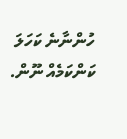ހުންނާނެ ކަހަލަ ކަންކަމެއް ނޫން.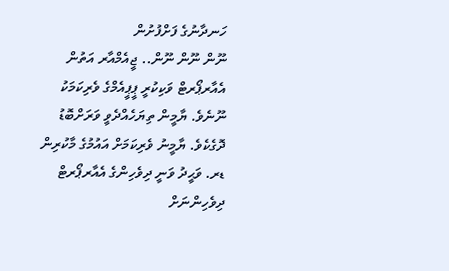ހަނދާނުގެ ފަށްފުށުން
ނޫން ނޫން ނޫން.. ޖީއެމްއާރ އަތުން އެއާރޕޯރޓް ވަކިކުރީ ޕީޕީއެމްގެ ވެރިކަމަކު ނޫނެވެ. ޔާމީން ތިޔަހެއްދެވީ ވަރަށްބޮޑު ދޮގެކެވެ. ޔާމީނު ވެރިކަމަށް އައުމުގެ މާކުރިން ޑރ. ވަޙީދު ވަނީ ދިވެހިންގެ އެއާރޕޯރޓް ދިވެހިންނަށް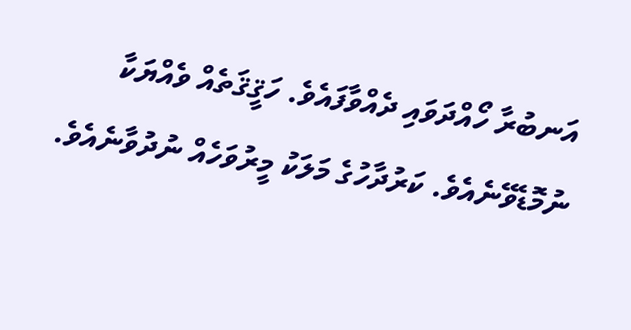އަނބުރާ ހޯއްދަވައި ދެއްވާފައެވެ. ހަޤީޤަތެއް ވެއްޔަކާ ނުމޮޑެވޭނެއެވެ. ކަރުދާހުގެ މަލަކު މީރުވަހެއް ނުދުވާނެއެވެ.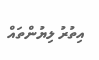އިތުރު ލިޔުންތައް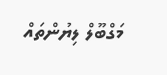މަގްބޫލް ލިޔުންތައް